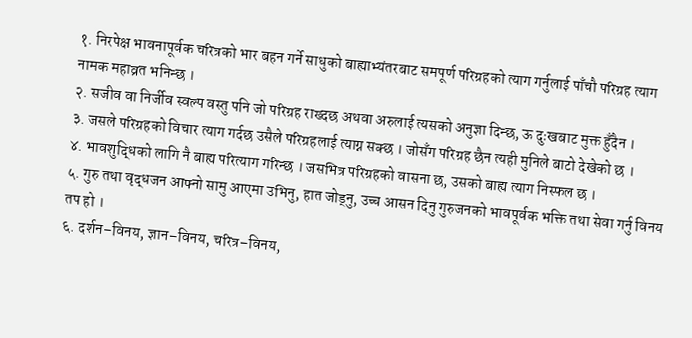१. निरपेक्ष भावनापूर्वक चरित्रको भार बहन गर्ने साधुको बाह्याभ्यंतरबाट समपूर्ण परिग्रहको त्याग गर्नुलाई पाँचौ परिग्रह त्याग नामक महाव्रत भनिन्छ ।
२. सजीव वा निर्जीव स्वल्प वस्तु पनि जो परिग्रह राख्दछ अथवा अरुलाई त्यसको अनुज्ञा दिन्छ, ऊ दुःखबाट मुक्त हुँदैन ।
३. जसले परिग्रहको विचार त्याग गर्दछ उसैले परिग्रहलाई त्याग्न सक्छ । जोसँग परिग्रह छैन त्यही मुनिले बाटो देखेको छ ।
४. भावशुद्धिको लागि नै बाह्य परित्याग गरिन्छ । जसभित्र परिग्रहको वासना छ, उसको बाह्य त्याग निस्फल छ ।
५. गुरु तथा वृद्धजन आफ्नो सामु आएमा उभिनु, हात जोड्नु, उच्च आसन दिनु गुरुजनको भावपूर्वक भक्ति तथा सेवा गर्नु विनय तप हो ।
६. दर्शन–विनय, ज्ञान–विनय, चरित्र–विनय,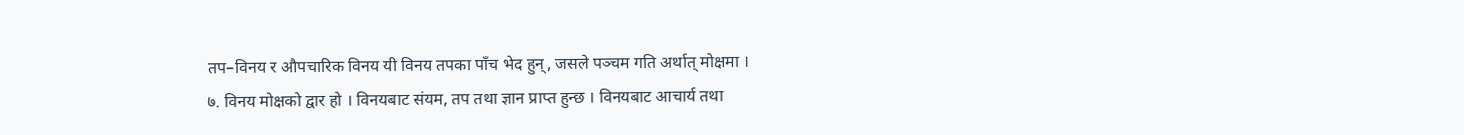तप–विनय र औपचारिक विनय यी विनय तपका पाँच भेद हुन्, जसले पञ्चम गति अर्थात् मोक्षमा ।
७. विनय मोक्षको द्वार हो । विनयबाट संयम, तप तथा ज्ञान प्राप्त हुन्छ । विनयबाट आचार्य तथा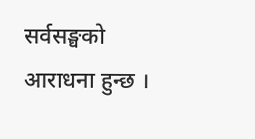सर्वसङ्घको आराधना हुन्छ ।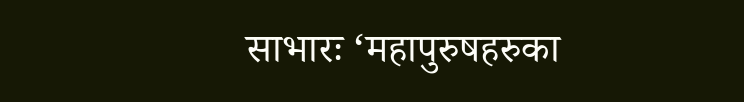साभारः ‘महापुरुषहरुका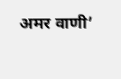अमर वाणी’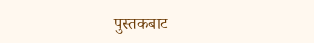पुस्तकबाट